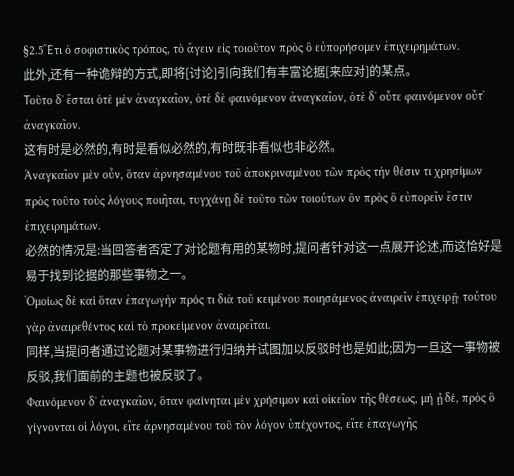§2.5Ἔτι ὁ σοφιστικὸς τρόπος, τὸ ἄγειν εἰς τοιοῦτον πρὸς ὃ εὐπορήσομεν ἐπιχειρημάτων.
此外,还有一种诡辩的方式,即将[讨论]引向我们有丰富论据[来应对]的某点。
Τοῦτο δ᾿ ἔσται ὁτὲ μὲν ἀναγκαῖον, ὁτὲ δὲ φαινόμενον ἀναγκαῖον, ὁτὲ δ᾿ οὔτε φαινόμενον οὔτ᾿ ἀναγκαῖον.
这有时是必然的,有时是看似必然的,有时既非看似也非必然。
Ἀναγκαῖον μὲν οὖν, ὅταν ἀρνησαμένου τοῦ ἀποκριναμένου τῶν πρὸς τὴν θέσιν τι χρησίμων πρὸς τοῦτο τοὺς λόγους ποιῆται, τυγχάνῃ δὲ τοῦτο τῶν τοιούτων ὂν πρὸς ὃ εὐπορεῖν ἔστιν ἐπιχειρημάτων.
必然的情况是:当回答者否定了对论题有用的某物时,提问者针对这一点展开论述,而这恰好是易于找到论据的那些事物之一。
Ὁμοίως δὲ καὶ ὅταν ἐπαγωγὴν πρός τι διὰ τοῦ κειμένου ποιησάμενος ἀναιρεῖν ἐπιχειρῇ· τούτου γὰρ ἀναιρεθέντος καὶ τὸ προκείμενον ἀναιρεῖται.
同样,当提问者通过论题对某事物进行归纳并试图加以反驳时也是如此;因为一旦这一事物被反驳,我们面前的主题也被反驳了。
Φαινόμενον δ᾿ ἀναγκαῖον, ὅταν φαίνηται μὲν χρήσιμον καὶ οἰκεῖον τῆς θέσεως, μὴ ᾖ δέ, πρὸς ὃ γίγνονται οἱ λόγοι, εἴτε ἀρνησαμένου τοῦ τὸν λόγον ὑπέχοντος, εἴτε ἐπαγωγῆς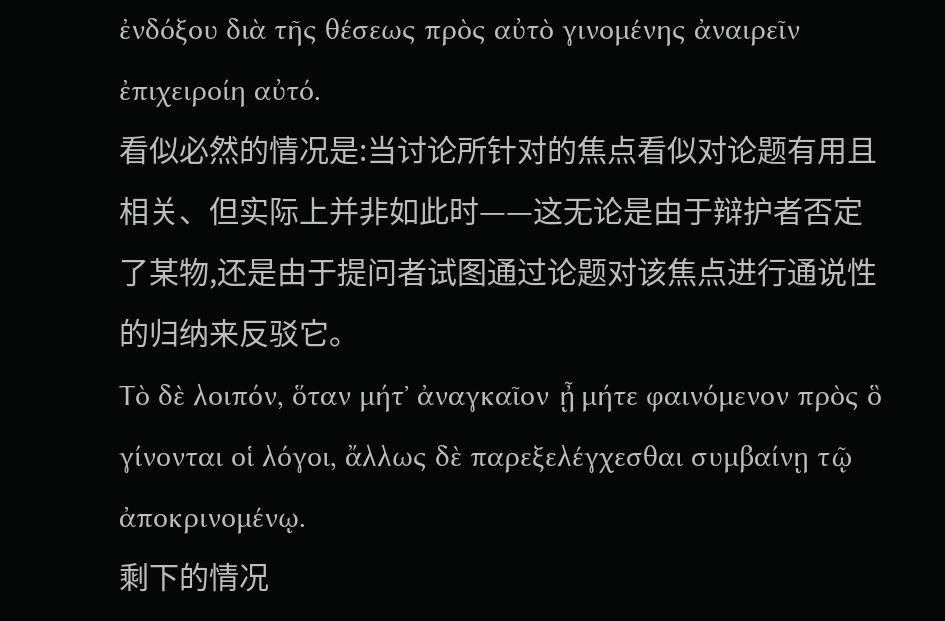ἐνδόξου διὰ τῆς θέσεως πρὸς αὐτὸ γινομένης ἀναιρεῖν ἐπιχειροίη αὐτό.
看似必然的情况是:当讨论所针对的焦点看似对论题有用且相关、但实际上并非如此时——这无论是由于辩护者否定了某物,还是由于提问者试图通过论题对该焦点进行通说性的归纳来反驳它。
Τὸ δὲ λοιπόν, ὅταν μήτ᾿ ἀναγκαῖον ᾖ μήτε φαινόμενον πρὸς ὃ γίνονται οἱ λόγοι, ἄλλως δὲ παρεξελέγχεσθαι συμβαίνῃ τῷ ἀποκρινομένῳ.
剩下的情况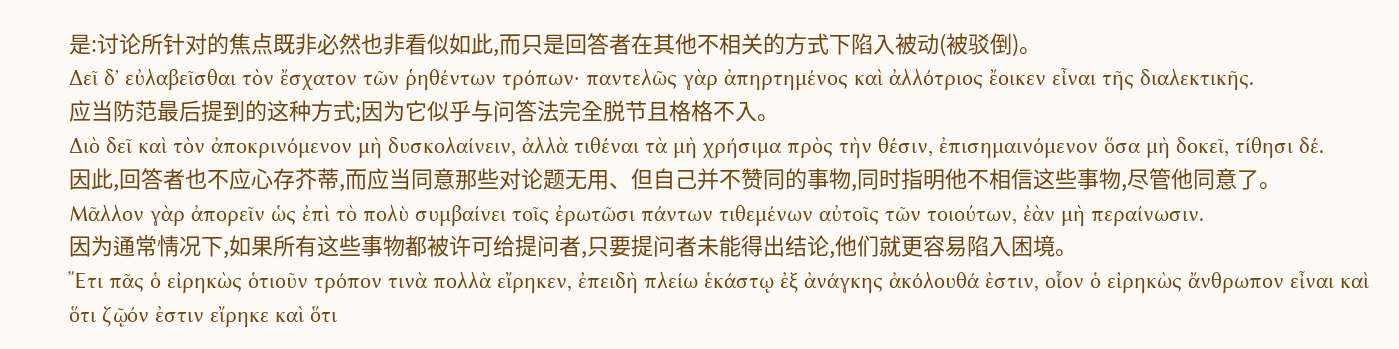是:讨论所针对的焦点既非必然也非看似如此,而只是回答者在其他不相关的方式下陷入被动(被驳倒)。
Δεῖ δ᾿ εὐλαβεῖσθαι τὸν ἔσχατον τῶν ῥηθέντων τρόπων· παντελῶς γὰρ ἀπηρτημένος καὶ ἀλλότριος ἔοικεν εἶναι τῆς διαλεκτικῆς.
应当防范最后提到的这种方式;因为它似乎与问答法完全脱节且格格不入。
Διὸ δεῖ καὶ τὸν ἀποκρινόμενον μὴ δυσκολαίνειν, ἀλλὰ τιθέναι τὰ μὴ χρήσιμα πρὸς τὴν θέσιν, ἐπισημαινόμενον ὅσα μὴ δοκεῖ, τίθησι δέ.
因此,回答者也不应心存芥蒂,而应当同意那些对论题无用、但自己并不赞同的事物,同时指明他不相信这些事物,尽管他同意了。
Μᾶλλον γὰρ ἀπορεῖν ὡς ἐπὶ τὸ πολὺ συμβαίνει τοῖς ἐρωτῶσι πάντων τιθεμένων αὐτοῖς τῶν τοιούτων, ἐὰν μὴ περαίνωσιν.
因为通常情况下,如果所有这些事物都被许可给提问者,只要提问者未能得出结论,他们就更容易陷入困境。
Ἔτι πᾶς ὁ εἰρηκὼς ὁτιοῦν τρόπον τινὰ πολλὰ εἴρηκεν, ἐπειδὴ πλείω ἑκάστῳ ἐξ ἀνάγκης ἀκόλουθά ἐστιν, οἷον ὁ εἰρηκὼς ἄνθρωπον εἶναι καὶ ὅτι ζῷόν ἐστιν εἴρηκε καὶ ὅτι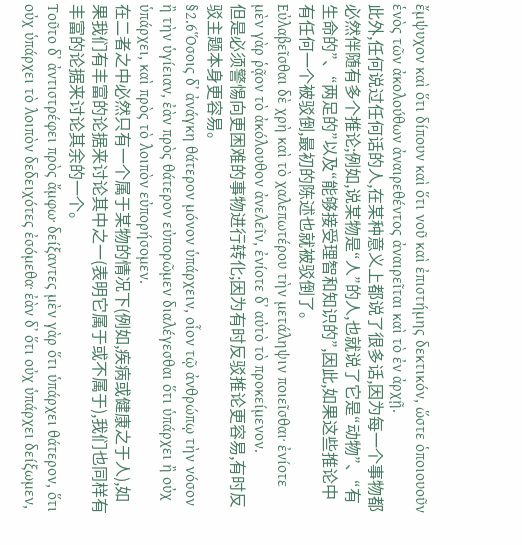ἔμψυχον καὶ ὅτι δίπουν καὶ ὅτι νοῦ καὶ ἐπιστήμης δεκτικόν, ὥστε ὁποιουοῦν ἑνὸς τῶν ἀκολούθων ἀναιρεθέντος ἀναιρεῖται καὶ τὸ ἐν ἀρχῇ.
此外,任何说过任何话的人,在某种意义上都说了很多话,因为每一个事物都必然伴随有多个推论;例如,说某物是“人”的人,也就说了它是“动物”、“有生命的”、“两足的”以及“能够接受理智和知识的”,因此,如果这些推论中有任何一个被驳倒,最初的陈述也就被驳倒了。
Εὐλαβεῖσθαι δὲ χρὴ καὶ τὸ χαλεπωτέρου τὴν μετάληψιν ποιεῖσθαι· ἐνίοτε μὲν γὰρ ῥᾷον τὸ ἀκόλουθον ἀνελεῖν, ἐνίοτε δ᾿ αὐτὸ τὸ προκείμενον.
但是必须警惕向更困难的事物进行转化;因为有时反驳推论更容易,有时反驳主题本身更容易。
§2.6Ὅσοις δ᾿ ἀνάγκη θάτερον μόνον ὑπάρχειν, οἷον τῷ ἀνθρώπῳ τὴν νόσον ἢ τὴν ὑγίειαν, ἐὰν πρὸς θάτερον εὐπορῶμεν διαλέγεσθαι ὅτι ὑπάρχει ἢ οὐχ ὑπάρχει, καὶ πρὸς τὸ λοιπὸν εὐπορήσομεν.
在二者之中必然只有一个属于某物的情况下(例如,疾病或健康之于人),如果我们有丰富的论据来讨论其中之一(表明它属于或不属于),我们也同样有丰富的论据来讨论其余的一个。
Τοῦτο δ᾿ ἀντιστρέφει πρὸς ἄμφω· δείξαντες μὲν γὰρ ὅτι ὑπάρχει θάτερον, ὅτι οὐχ ὑπάρχει τὸ λοιπὸν δεδειχότες ἐσόμεθα· ἐὰν δ᾿ ὅτι οὐχ ὑπάρχει δείξωμεν,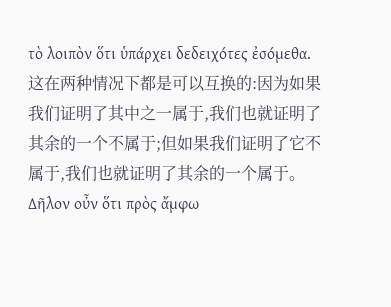τὸ λοιπὸν ὅτι ὑπάρχει δεδειχότες ἐσόμεθα.
这在两种情况下都是可以互换的:因为如果我们证明了其中之一属于,我们也就证明了其余的一个不属于;但如果我们证明了它不属于,我们也就证明了其余的一个属于。
Δῆλον οὖν ὅτι πρὸς ἄμφω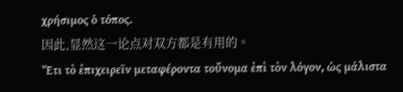χρήσιμος ὁ τόπος.
因此,显然这一论点对双方都是有用的。
Ἔτι τὸ ἐπιχειρεῖν μεταφέροντα τοὔνομα ἐπὶ τὸν λόγον, ὡς μάλιστα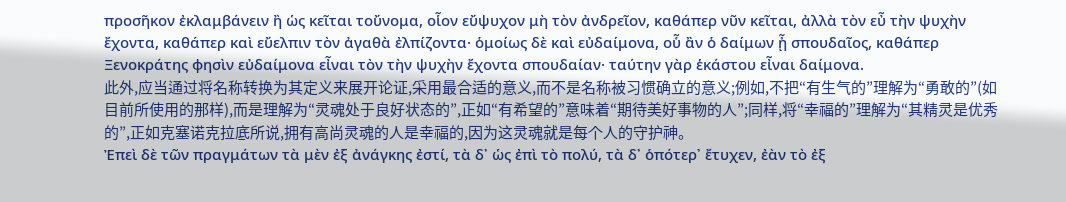προσῆκον ἐκλαμβάνειν ἢ ὡς κεῖται τοὔνομα, οἷον εὔψυχον μὴ τὸν ἀνδρεῖον, καθάπερ νῦν κεῖται, ἀλλὰ τὸν εὖ τὴν ψυχὴν ἔχοντα, καθάπερ καὶ εὔελπιν τὸν ἀγαθὰ ἐλπίζοντα· ὁμοίως δὲ καὶ εὐδαίμονα, οὗ ἂν ὁ δαίμων ᾖ σπουδαῖος, καθάπερ Ξενοκράτης φησὶν εὐδαίμονα εἶναι τὸν τὴν ψυχὴν ἔχοντα σπουδαίαν· ταύτην γὰρ ἑκάστου εἶναι δαίμονα.
此外,应当通过将名称转换为其定义来展开论证,采用最合适的意义,而不是名称被习惯确立的意义;例如,不把“有生气的”理解为“勇敢的”(如目前所使用的那样),而是理解为“灵魂处于良好状态的”,正如“有希望的”意味着“期待美好事物的人”;同样,将“幸福的”理解为“其精灵是优秀的”,正如克塞诺克拉底所说,拥有高尚灵魂的人是幸福的,因为这灵魂就是每个人的守护神。
Ἐπεὶ δὲ τῶν πραγμάτων τὰ μὲν ἐξ ἀνάγκης ἐστί, τὰ δ᾿ ὡς ἐπὶ τὸ πολύ, τὰ δ᾿ ὁπότερ᾿ ἔτυχεν, ἐὰν τὸ ἐξ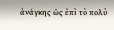ἀνάγκης ὡς ἐπὶ τὸ πολὺ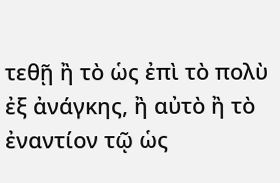τεθῇ ἢ τὸ ὡς ἐπὶ τὸ πολὺ ἐξ ἀνάγκης, ἢ αὐτὸ ἢ τὸ ἐναντίον τῷ ὡς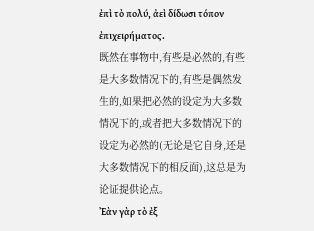ἐπὶ τὸ πολύ, ἀεὶ δίδωσι τόπον ἐπιχειρήματος.
既然在事物中,有些是必然的,有些是大多数情况下的,有些是偶然发生的,如果把必然的设定为大多数情况下的,或者把大多数情况下的设定为必然的(无论是它自身,还是大多数情况下的相反面),这总是为论证提供论点。
Ἐὰν γὰρ τὸ ἐξ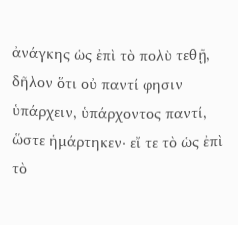ἀνάγκης ὡς ἐπὶ τὸ πολὺ τεθῇ, δῆλον ὅτι οὐ παντί φησιν ὑπάρχειν, ὑπάρχοντος παντί, ὥστε ἡμάρτηκεν· εἴ τε τὸ ὡς ἐπὶ τὸ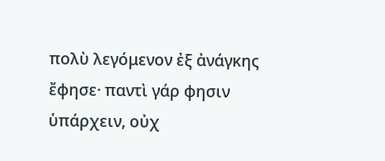πολὺ λεγόμενον ἐξ ἀνάγκης ἔφησε· παντὶ γάρ φησιν ὑπάρχειν, οὐχ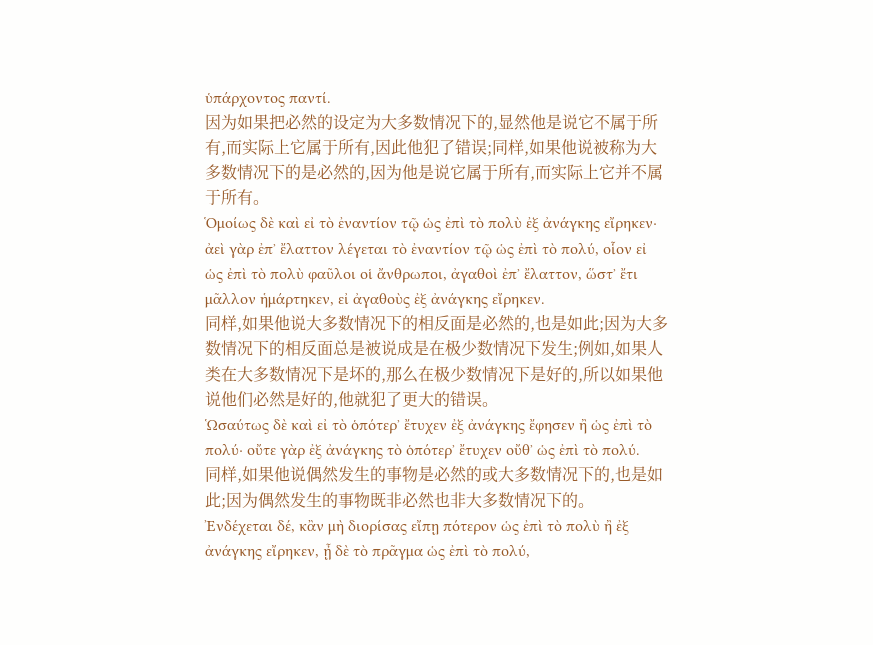ὑπάρχοντος παντί.
因为如果把必然的设定为大多数情况下的,显然他是说它不属于所有,而实际上它属于所有,因此他犯了错误;同样,如果他说被称为大多数情况下的是必然的,因为他是说它属于所有,而实际上它并不属于所有。
Ὁμοίως δὲ καὶ εἰ τὸ ἐναντίον τῷ ὡς ἐπὶ τὸ πολὺ ἐξ ἀνάγκης εἴρηκεν· ἀεὶ γὰρ ἐπ᾿ ἔλαττον λέγεται τὸ ἐναντίον τῷ ὡς ἐπὶ τὸ πολύ, οἷον εἰ ὡς ἐπὶ τὸ πολὺ φαῦλοι οἱ ἄνθρωποι, ἀγαθοὶ ἐπ᾿ ἔλαττον, ὥστ᾿ ἔτι μᾶλλον ἡμάρτηκεν, εἰ ἀγαθοὺς ἐξ ἀνάγκης εἴρηκεν.
同样,如果他说大多数情况下的相反面是必然的,也是如此;因为大多数情况下的相反面总是被说成是在极少数情况下发生;例如,如果人类在大多数情况下是坏的,那么在极少数情况下是好的,所以如果他说他们必然是好的,他就犯了更大的错误。
Ὡσαύτως δὲ καὶ εἰ τὸ ὁπότερ᾿ ἔτυχεν ἐξ ἀνάγκης ἔφησεν ἢ ὡς ἐπὶ τὸ πολύ· οὔτε γὰρ ἐξ ἀνάγκης τὸ ὁπότερ᾿ ἔτυχεν οὔθ᾿ ὡς ἐπὶ τὸ πολύ.
同样,如果他说偶然发生的事物是必然的或大多数情况下的,也是如此;因为偶然发生的事物既非必然也非大多数情况下的。
Ἐνδέχεται δέ, κἂν μὴ διορίσας εἴπῃ πότερον ὡς ἐπὶ τὸ πολὺ ἢ ἐξ ἀνάγκης εἴρηκεν, ᾖ δὲ τὸ πρᾶγμα ὡς ἐπὶ τὸ πολύ,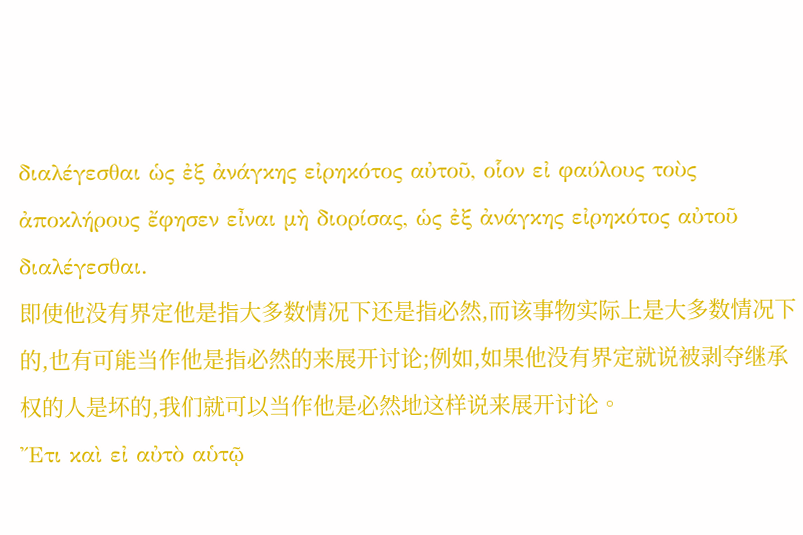διαλέγεσθαι ὡς ἐξ ἀνάγκης εἰρηκότος αὐτοῦ, οἷον εἰ φαύλους τοὺς ἀποκλήρους ἔφησεν εἶναι μὴ διορίσας, ὡς ἐξ ἀνάγκης εἰρηκότος αὐτοῦ διαλέγεσθαι.
即使他没有界定他是指大多数情况下还是指必然,而该事物实际上是大多数情况下的,也有可能当作他是指必然的来展开讨论;例如,如果他没有界定就说被剥夺继承权的人是坏的,我们就可以当作他是必然地这样说来展开讨论。
Ἔτι καὶ εἰ αὐτὸ αὑτῷ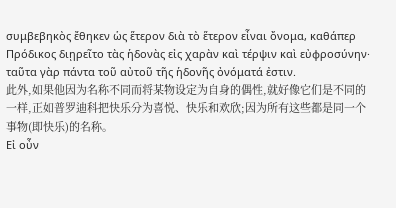συμβεβηκὸς ἔθηκεν ὡς ἕτερον διὰ τὸ ἕτερον εἶναι ὄνομα, καθάπερ Πρόδικος διῃρεῖτο τὰς ἡδονὰς εἰς χαρὰν καὶ τέρψιν καὶ εὐφροσύνην· ταῦτα γὰρ πάντα τοῦ αὐτοῦ τῆς ἡδονῆς ὀνόματά ἐστιν.
此外,如果他因为名称不同而将某物设定为自身的偶性,就好像它们是不同的一样,正如普罗迪科把快乐分为喜悦、快乐和欢欣;因为所有这些都是同一个事物(即快乐)的名称。
Εἰ οὖν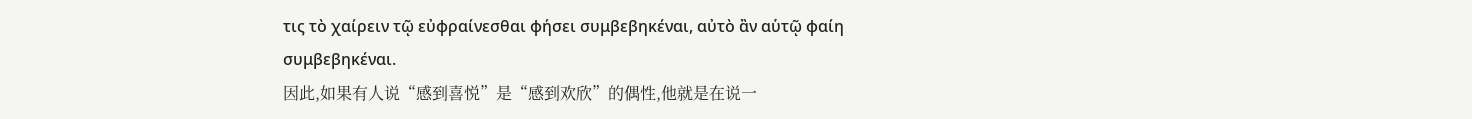τις τὸ χαίρειν τῷ εὐφραίνεσθαι φήσει συμβεβηκέναι, αὐτὸ ἂν αὑτῷ φαίη συμβεβηκέναι.
因此,如果有人说“感到喜悦”是“感到欢欣”的偶性,他就是在说一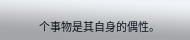个事物是其自身的偶性。